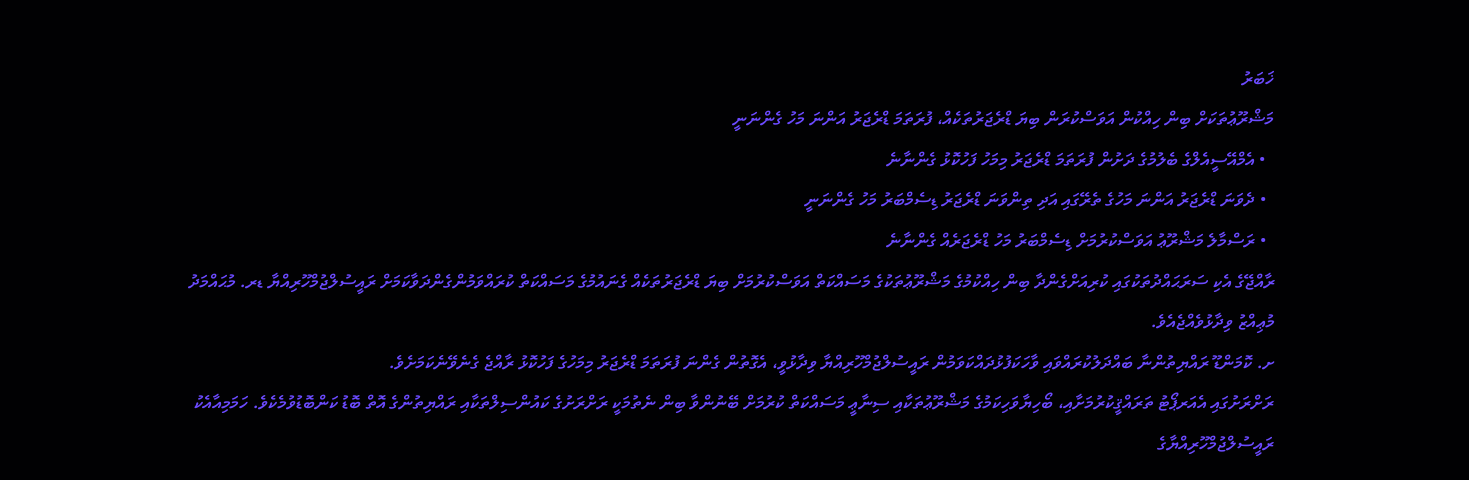ޚަބަރު
މަޝްރޫޢުތަކަށް ބިން ހިއްކުން އަވަސްކުރަން ބިޔަ ޑްރެޖަރުތަކެއް، ފުރަތަމަ ޑްރެޖަރު އަންނަ މަހު ގެންނަނީ
  • އެމްއޭސީއެލްގެ ބެލުމުގެ ދަށުން ފުރަތަމަ ޑްރެޖަރު މިމަހު ފަހުކޮޅު ގެންނާނެ
  • ދެވަނަ ޑްރެޖަރު އަންނަ މަހުގެ ތެރޭގައި އަދި ތިންވަނަ ޑްރެޖަރު ޑިސެމްބަރު މަހު ގެންނަނީ
  • ރަސްމާލެ މަޝްރޫޢު އަވަސްކުރުމަށް ޑިސެމްބަރު މަހު ޑްރެޖަރެއް ގެންނާނެ
ރާއްޖޭގެ އެކި ސަރަޙައްދުތަކުގައި ކުރިއަށްގެންދާ ބިން ހިއްކުމުގެ މަޝްރޫޢުތަކުގެ މަސައްކަތް އަވަސްކުރުމަށް ބިޔަ ޑްރެޖަރުތަކެއް ގެނައުމުގެ މަސައްކަތް ކުރައްވަމުންގެންދަވާކަމަށް ރައީސުލްޖުމްހޫރިއްޔާ ޑރ. މުޙައްމަދު މުޢިއްޒު ވިދާޅުވެއްޖެއެވެ.
ށ. ކޮމަންޑޫ ރައްޔިތުންނާ ބައްދަލުކުރައްވައި ވާހަކަފުޅުދައްކަވަމުން ރައީސުލްޖުމްހޫރިއްޔާ ވިދާޅުވީ، އެގޮތުން ގެންނަ ފުރަތަމަ ޑްރެޖަރު މިމަހުގެ ފަހުކޮޅު ރާއްޖެ ގެނެވޭނެކަމަށެވެ.
ރަށްރަށުގައި އެއަރޕޯޓު ތަރައްޤީކުރުމަށާއި، ބޯހިޔާވަހިކަމުގެ މަޝްރޫޢުތަކާއި ސިނާޢީ މަސައްކަތް ކުރުމަށް ބޭނުންވާ ބިން ނެތުމަކީ ރަށްރަށުގެ ކައުންސިލްތަކާއި ރައްޔިތުންގެ އޮތް ބޮޑު ކަންބޮޑުވުމެކެވެ. ހަމަމިއާއެކު ރައީސުލްޖުމްހޫރިއްޔާގެ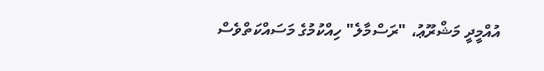އުއްމީދީ މަޝްރޫޢު، "ރަސްމާލެ" ހިއްކުމުގެ މަސައްކަތްވެސް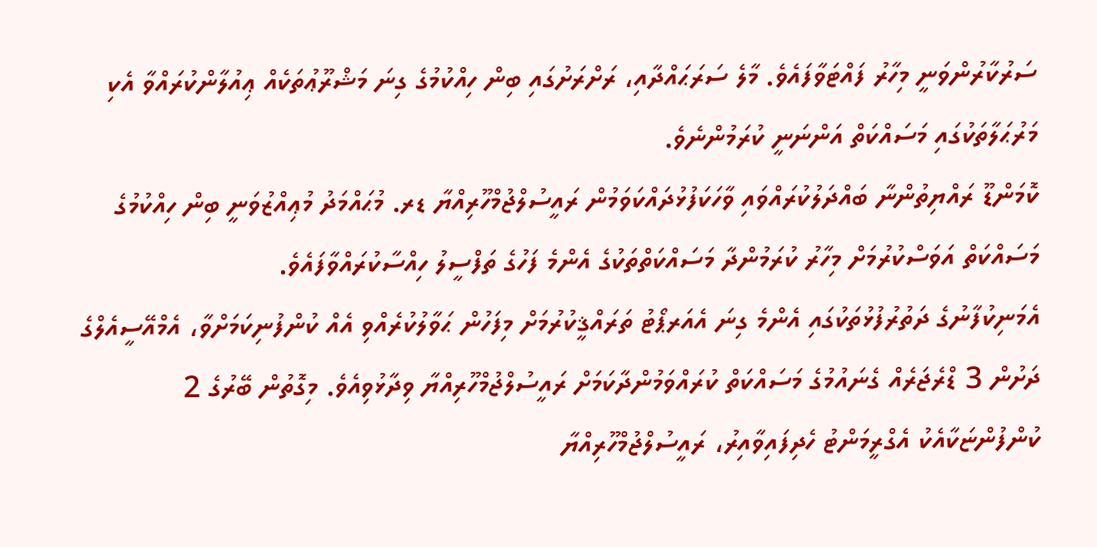ސަރުކާރުންވަނީ މިހާރު ފައްޓަވާފައެވެ. މާލެ ސަރަޙައްދާއި، ރަށްރަށުގައި ބިން ހިއްކުމުގެ ގިނަ މަޝްރޫޢުތަކެއް ޢިއުލާންކުރައްވާ އެކި މަރުޙަލާތަކުގައި މަސައްކަތް އަންނަނީ ކުރަމުންނެވެ.
ކޮމަންޑޫ ރައްޔިތުންނާ ބައްދަލުކުރައްވައި ވާހަކަފުޅުދައްކަވަމުން ރައީސުލްޖުމްހޫރިއްޔާ ޑރ. މުޙައްމަދު މުޢިއްޒުވަނީ ބިން ހިއްކުމުގެ މަސައްކަތް އަވަސްކުރުމަށް މިހާރު ކުރަމުންދާ މަސައްކަތްތަކުގެ އެންމެ ފަހުގެ ތަފްސީލު ހިއްސާކުރައްވާފައެވެ.
އެމަނިކުފާނުގެ ދަތުރުފުޅުތަކުގައި އެންމެ ގިނަ އެއަރޕޯޓު ތަރައްޤީކުރުމަށް މިފަހުން ޙަވާލުކުރެއްވި އެއް ކުންފުނިކަމަށްވާ، އެމްއޭސީއެލްގެ ދަށުން 3 ޑްރެޖަރެއް ގެނައުމުގެ މަސައްކަތް ކުރައްވަމުންދާކަމަށް ރައީސުލްޖުމްހޫރިއްޔާ ވިދާޅުވިއެވެ. މިގޮތުން ބޭރުގެ 2 ކުންފުންޏަކާއެކު އެގްރީމަންޓު ހެދިފައިވާއިރު، ރައީސުލްޖުމްހޫރިއްޔާ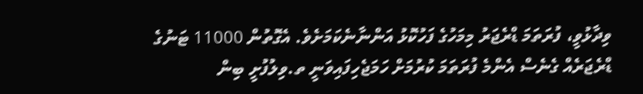ވިދާޅުވީ، ފުރަތަމަ ޑްރެޖަރު މިމަހުގެ ފަހުކޮޅު އަންނާނެކަމަށެވެ. އެގޮތުން 11000 ޓަނުގެ ޑްރެޖަރެއް ގެނެސް އެންމެ ފުރަތަމަ ކުރުމަށް ހަމަޖެހިފައިވަނީ ތ.ވިލުފުށީ ބިން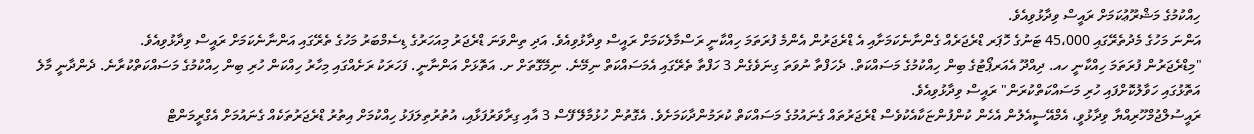ހިއްކުމުގެ މަޝްރޫޢުކަމަށް ރައީސް ވިދާޅުވިއެވެ.
އަންނަ މަހުގެ މެދުތެރޭގައި 45،000 ޓަނުގެ ހޮޕަރ ޑްރެޖަރެއް ގެންނާނެކަމަށާއި އެ ޑްރެޖަރުން އެންމެ ފުރަތަމަ ހިއްކާނީ ރަސްމާލެކަމަށް ރައީސް ވިދާޅުވިއެވެ. އަދި ތިންވަނަ ޑްރެޖަރު މިއަހަރުގެ ޑިސެމްބަރު މަހުގެ ތެރޭގައި އަންނާނެކަމަށް ރައީސް ވިދާޅުވިއެވެ.
"މިޑްރެޖަރުން ފުރަތަމަ ހިއްކާނީ ހއ. ދިއްދޫ އެއަރޕޯޓުގެ ބިން ހިއްކުމުގެ މަސައްކަތް. ދެހަފްތާ ނުވަތަ ގިނަވެގެން 3 ހަފްތާ ތެރޭގައި އެމަސައްކަތް ނިމޭނެ. ނިމޭގޮތަށް ށ. އަތޮޅަށް އަންނާނީ. ފަހަރަކު ރަށެއްގައި މިހާރު ހިއްކަން ހުރި ބިން ހިއްކުމުގެ މަސައްކަތްކުރާނެ. ދެންދާނީ މާލެ އަތޮޅުގައި ހަވާލުކޮށްފައި ހުރި މަސައްކަތްކުރަން" ރައީސް ވިދާޅުވިއެވެ.
ރައީސުލްޖުމްހޫރިއްޔާ ވިދާޅުވީ، އެމްއޭސީއެލުން އެހެން ކުންފުންޏަކާއެކުވެސް ޑްރެޖަރުތައް ގެނައުމުގެ މަސައްކަތް ކުރަމުންދާކަމަށެވެ. އެގޮތުން ހުޅުމާލޭ ފޭސް 3 އާއި ގިރާވަރުފަޅާއި، އުތުރުތިލަފަޅު ހިއްކުމަށް އިތުރު ޑްރެޖަރުތަކެއް ގެނައުމަށް އެގްރީމަންޓް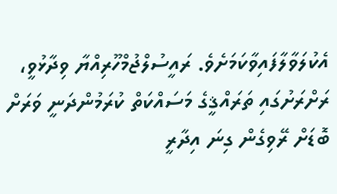އެކުލަވާލާފައިވާކަމަށެވެ. ރައީސުލްޖުމްހޫރިއްޔާ ވިދާޅުވީ، ރަށްރަށުގައި ތަރައްޤީގެ މަސައްކަތް ކުރަމުންދަނީ ވަރަށް ބޮޑަށް ރޭވިގެން ގިނަ އިދާރީ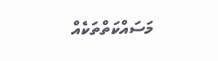މަސައްކަތްތަކެއް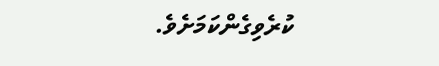ކުރެވިގެންކަމަށެވެ.